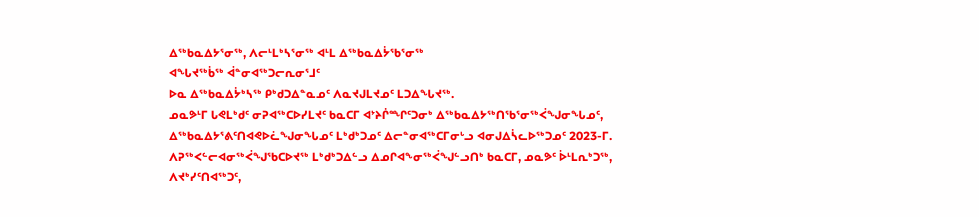ᐃᖅᑲᓇᐃᔭᕐᓂᖅ, ᐱᓕᒻᒪᒃᓴᕐᓂᖅ ᐊᒻᒪ ᐃᖅᑲᓇᐃᔮᖃᕐᓂᖅ
ᐊᖓᔪᖅᑳᖅ ᐋᓐᓂᐊᖅᑐᓕᕆᓂᕐᒧᑦ
ᐅᓇ ᐃᖅᑲᓇᐃᔮᒃᓴᖅ ᑭᒃᑯᑐᐃᓐᓇᓄᑦ ᐱᓇᔪᒍᒪᔪᓄᑦ ᒪᑐᐃᖓᔪᖅ.
ᓄᓇᕗᒻᒥ ᒐᕙᒪᒃᑯᑦ ᓂᕈᐊᖅᑕᐅᓯᒪᔪᑦ ᑲᓇᑕᒥ ᐊᔾᔨᒌᙱᑦᑐᓂᒃ ᐃᖅᑲᓇᐃᔭᖅᑎᖃᕐᓂᖅᐹᖑᓂᖓᓄᑦ, ᐃᖅᑲᓇᐃᔭᕐᕕᑦᑎᐊᕙᐅᓛᖑᓂᖓᓄᑦ ᒪᒃᑯᒃᑐᓄᑦ ᐃᓕᓐᓂᐊᖅᑕᒥᓂᒡᓗ ᐊᓂᒍᐃᓵᓚᐅᖅᑐᓄᑦ 2023-ᒥ. ᐱᕈᖅᐸᓪᓕᐊᓂᖅᐹᖑᖃᑕᐅᔪᖅ ᒪᒃᑯᒃᑐᐃᓪᓗ ᐃᓄᒋᐊᖕᓂᖅᐹᖑᓪᓗᑎᒃ ᑲᓇᑕᒥ, ᓄᓇᕗᑦ ᐆᒻᒪᕆᒃᑐᖅ, ᐱᔪᒃᓯᑦᑎᐊᖅᑐᑦ,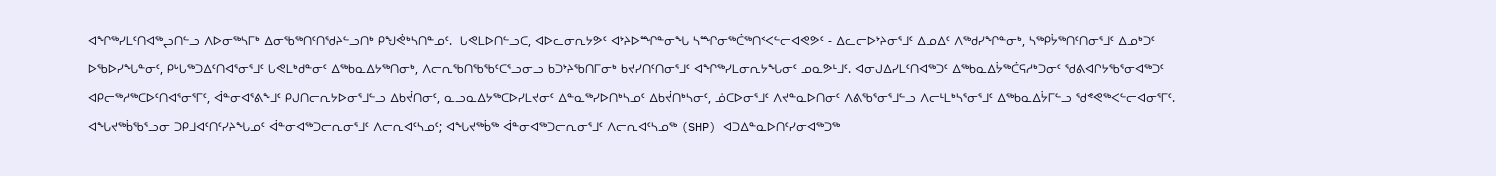ᐊᖏᖅᓯᒪᑦᑎᐊᖅᖢᑎᓪᓗ ᐱᐅᓂᖅᓴᒥᒃ ᐃᓂᖃᖅᑎᑦᑎᖁᔨᓪᓗᑎᒃ ᑭᖑᕚᒃᓴᑎᓐᓄᑦ.  ᒐᕙᒪᐅᑎᓪᓗᑕ, ᐊᐅᓚᓂᕆᔭᕗᑦ ᐊᔾᔨᐅᙱᓐᓂᖓ ᓴᙱᓂᖅᑖᖅᑎᑉᐸᓪᓕᐊᕙᕗᑦ - ᐃᓚᓕᐅᔾᔨᓂᕐᒧᑦ ᐃᓄᐃᑦ ᐱᖅᑯᓯᖏᓐᓂᒃ, ᓴᖅᑭᔮᖅᑎᑦᑎᓂᕐᒧᑦ ᐃᓄᒃᑐᑦ ᐅᖃᐅᓯᖓᓐᓂᑦ, ᑭᒡᒐᖅᑐᐃᑦᑎᐊᕐᓂᕐᒧᑦ ᒐᕙᒪᒃᑯᓐᓂᑦ ᐃᖅᑲᓇᐃᔭᖅᑎᓂᒃ, ᐱᓕᕆᖃᑎᖃᖃᑦᑕᕐᓗᓂᓗ ᑲᑐᔾᔨᖃᑎᒥᓂᒃ ᑲᔪᓯᑎᑦᑎᓂᕐᒧᑦ ᐊᖏᖅᓯᒪᓂᕆᔭᖓᓂᑦ ᓄᓇᕗᒻᒧᑦ. ᐊᓂᒍᐃᓯᒪᑦᑎᐊᖅᑐᑦ ᐃᖅᑲᓇᐃᔮᖅᑖᕋᓱᒃᑐᓂᑦ ᖁᕕᐊᒋᔭᖃᕐᓂᐊᖅᑐᑦ ᐊᑭᓕᖅᓱᖅᑕᐅᑦᑎᐊᕐᓂᕐᒥᑦ, ᐋᓐᓂᐊᕐᕕᖕᒧᑦ ᑭᒍᑎᓕᕆᔭᐅᓂᕐᒧᓪᓗ ᐃᑲᔫᑎᓂᑦ, ᓇᓗᓇᐃᔭᖅᑕᐅᓯᒪᔪᓂᑦ ᐃᓐᓇᖅᓯᐅᑎᒃᓴᓄᑦ ᐃᑲᔫᑎᒃᓴᓂᑦ, ᓅᑕᐅᓂᕐᒧᑦ ᐱᔪᓐᓇᐅᑎᓂᑦ ᐱᕕᖃᕐᓂᕐᒧᓪᓗ ᐱᓕᒻᒪᒃᓴᕐᓂᕐᒧᑦ ᐃᖅᑲᓇᐃᔮᒥᓪᓗ ᖁᕝᕙᖅᐸᓪᓕᐊᓂᕐᒥᑦ.
ᐊᖓᔪᖅᑳᖃᕐᓗᓂ ᑐᑭᒧᐊᑦᑎᑦᓯᔨᖓᓄᑦ ᐋᓐᓂᐊᖅᑐᓕᕆᓂᕐᒧᑦ ᐱᓕᕆᐊᑦᓴᓄᑦ; ᐊᖓᔪᖅᑳᖅ ᐋᓐᓂᐊᖅᑐᓕᕆᓂᕐᒧᑦ ᐱᓕᕆᐊᑦᓴᓄᖅ (SHP) ᐊᑐᐃᓐᓇᐅᑎᑦᓯᓂᐊᖅᑐᖅ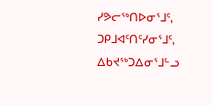ᓯᕗᓕᖅᑎᐅᓂᕐᒧᑦ, ᑐᑭᒧᐊᑦᑎᑦᓯᓂᕐᒧᑦ, ᐃᑲᔪᖅᑐᐃᓂᕐᒧᓪᓗ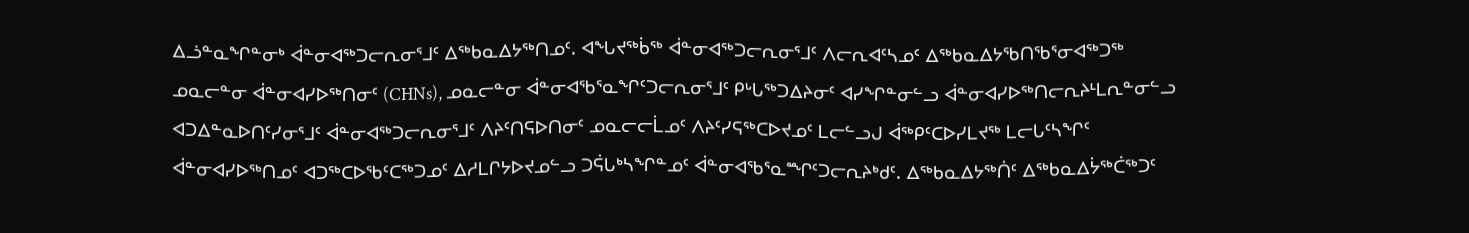ᐃᓘᓐᓇᖏᓐᓂᒃ ᐋᓐᓂᐊᖅᑐᓕᕆᓂᕐᒧᑦ ᐃᖅᑲᓇᐃᔭᖅᑎᓄᑦ. ᐊᖓᔪᖅᑳᖅ ᐋᓐᓂᐊᖅᑐᓕᕆᓂᕐᒧᑦ ᐱᓕᕆᐊᑦᓴᓄᑦ ᐃᖅᑲᓇᐃᔭᖃᑎᖃᕐᓂᐊᖅᑐᖅ ᓄᓇᓕᓐᓂ ᐋᓐᓂᐊᓯᐅᖅᑎᓂᑦ (CHNs), ᓄᓇᓕᓐᓂ ᐋᓐᓂᐊᖃᕐᓇᖏᑦᑐᓕᕆᓂᕐᒧᑦ ᑭᒡᒐᖅᑐᐃᔨᓂᑦ ᐊᓯᖏᓐᓂᓪᓗ ᐋᓐᓂᐊᓯᐅᖅᑎᓕᕆᔨᒻᒪᕆᓐᓂᓪᓗ ᐊᑐᐃᓐᓇᐅᑎᑦᓯᓂᕐᒧᑦ ᐋᓐᓂᐊᖅᑐᓕᕆᓂᕐᒧᑦ ᐱᔨᑦᑎᕋᐅᑎᓂᑦ ᓄᓇᓕᓕᒫᓄᑦ ᐱᔨᑦᓯᕋᖅᑕᐅᔪᓄᑦ ᒪᓕᓪᓗᒍ ᐋᖅᑭᑦᑕᐅᓯᒪᔪᖅ ᒪᓕᒐᑦᓴᖏᑦ ᐋᓐᓂᐊᓯᐅᖅᑎᓄᑦ ᐊᑐᖅᑕᐅᖃᑦᑕᖅᑐᓄᑦ ᐃᓱᒪᒋᔭᐅᔪᓄᓪᓗ ᑐᕌᒐᒃᓴᖏᓐᓄᑦ ᐋᓐᓂᐊᖃᕐᓇᙱᑦᑐᓕᕆᔨᒃᑯᑦ. ᐃᖅᑲᓇᐃᔭᖅᑏᑦ ᐃᖅᑲᓇᐃᔮᖅᑖᖅᑐᑦ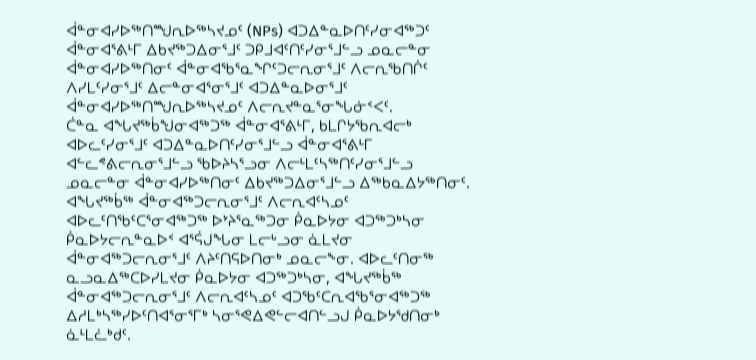ᐋᓐᓂᐊᓯᐅᖅᑎᙳᕆᐅᖅᓴᔪᓄᑦ (NPs) ᐊᑐᐃᓐᓇᐅᑎᑦᓯᓂᐊᖅᑐᑦ ᐋᓐᓂᐊᕐᕕᒻᒥ ᐃᑲᔪᖅᑐᐃᓂᕐᒧᑦ ᑐᑭᒧᐊᑦᑎᑦᓯᓂᕐᒧᓪᓗ ᓄᓇᓕᓐᓂ ᐋᓐᓂᐊᓯᐅᖅᑎᓂᑦ ᐋᓐᓂᐊᖃᕐᓇᖏᑦᑐᓕᕆᓂᕐᒧᑦ ᐱᓕᕆᖃᑎᒌᑦ ᐱᓯᒪᑦᓯᓂᕐᒧᑦ ᐃᓕᓐᓂᐊᕐᓂᕐᒧᑦ ᐊᑐᐃᓐᓇᐅᓂᕐᒧᑦ ᐋᓐᓂᐊᓯᐅᖅᑎᙳᕆᐅᖅᓴᔪᓄᑦ ᐱᓕᕆᔪᓐᓇᕐᓂᖓᓃᑉᐸᑦ.
ᑖᓐᓇ ᐊᖓᔪᖅᑳᖑᓂᐊᖅᑐᖅ ᐋᓐᓂᐊᕐᕕᒻᒥ, ᑲᒪᒋᔭᖃᕆᐊᓕᒃ ᐊᐅᓚᑦᓯᓂᕐᒧᑦ ᐊᑐᐃᓐᓇᐅᑎᑦᓯᓂᕐᒧᓪᓗ ᐋᓐᓂᐊᕐᕕᒻᒥ ᐊᓪᓚᕝᕕᓕᕆᓂᕐᒧᓪᓗ ᖃᐅᔨᓴᕐᓗᓂ ᐱᓕᒻᒪᑦᓴᖅᑎᑦᓯᓂᕐᒧᓪᓗ ᓄᓇᓕᓐᓂ ᐋᓐᓂᐊᓯᐅᖅᑎᓂᑦ ᐃᑲᔪᖅᑐᐃᓂᕐᒧᓪᓗ ᐃᖅᑲᓇᐃᔭᖅᑎᓂᑦ. ᐊᖓᔪᖅᑳᖅ ᐋᓐᓂᐊᖅᑐᓕᕆᓂᕐᒧᑦ ᐱᓕᕆᐊᑦᓴᓄᑦ ᐊᐅᓚᑦᑎᖃᑦᑕᕐᓂᐊᖅᑐᖅ ᐅᔾᔨᕐᓇᖅᑐᓂ ᑮᓇᐅᔭᓂ ᐊᑐᖅᑐᒃᓴᓂ ᑮᓇᐅᔭᓕᕆᓐᓇᐅᑉ ᐊᕐᕌᒍᖓᓂ ᒪᓕᒡᓗᓂ ᓈᒪᔪᓂ ᐋᓐᓂᐊᖅᑐᓕᕆᓂᕐᒧᑦ ᐱᔨᑦᑎᕋᐅᑎᓂᒃ ᓄᓇᓕᖕᓂ. ᐊᐅᓚᑦᑎᓂᖅ ᓇᓗᓇᐃᖅᑕᐅᓯᒪᔪᓂ ᑮᓇᐅᔭᓂ ᐊᑐᖅᑐᒃᓴᓂ, ᐊᖓᔪᖅᑳᖅ ᐋᓐᓂᐊᖅᑐᓕᕆᓂᕐᒧᑦ ᐱᓕᕆᐊᑦᓴᓄᑦ ᐊᑐᖃᑦᑕᕆᐊᖃᕐᓂᐊᖅᑐᖅ ᐃᓱᒪᒃᓴᖅᓯᐅᑦᑎᐊᕐᓂᕐᒥᒃ ᓴᓂᕐᕙᐃᕙᓪᓕᐊᑎᓪᓗᒍ ᑮᓇᐅᔭᖁᑎᓂᒃ ᓈᒻᒪᓛᒃᑯᑦ.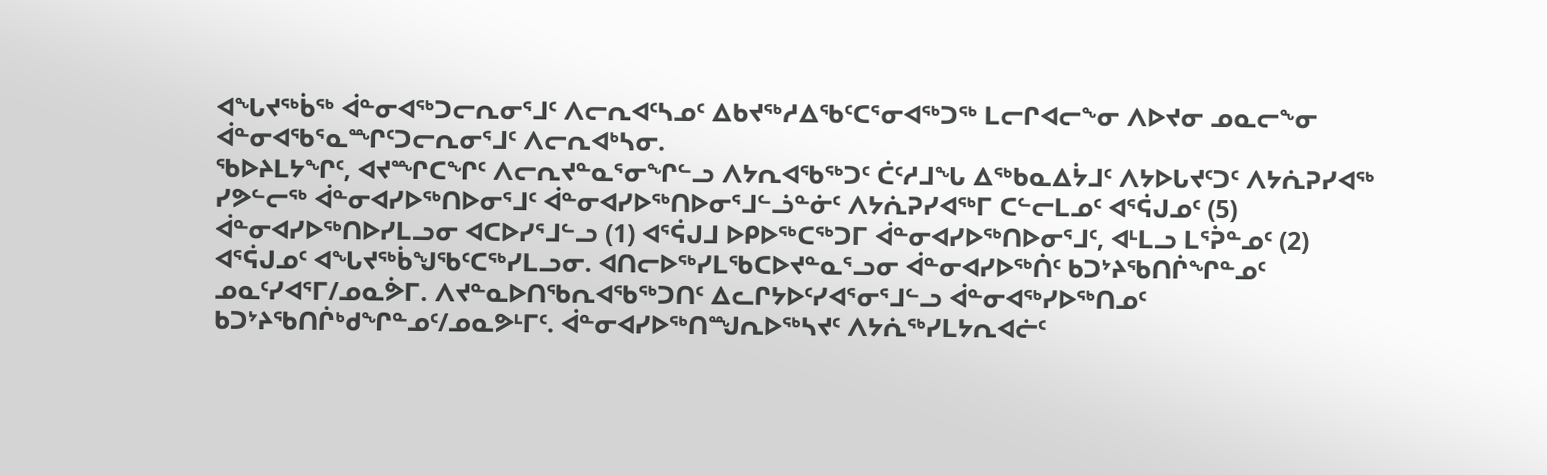ᐊᖓᔪᖅᑳᖅ ᐋᓐᓂᐊᖅᑐᓕᕆᓂᕐᒧᑦ ᐱᓕᕆᐊᑦᓴᓄᑦ ᐃᑲᔪᖅᓱᐃᖃᑦᑕᕐᓂᐊᖅᑐᖅ ᒪᓕᒋᐊᓕᖕᓂ ᐱᐅᔪᓂ ᓄᓇᓕᖕᓂ ᐋᓐᓂᐊᖃᕐᓇᙱᑦᑐᓕᕆᓂᕐᒧᑦ ᐱᓕᕆᐊᒃᓴᓂ.
ᖃᐅᔨᒪᔭᖏᑦ, ᐊᔪᙱᑕᖏᑦ ᐱᓕᕆᔪᓐᓇᕐᓂᖏᓪᓗ ᐱᔭᕆᐊᖃᖅᑐᑦ ᑖᑦᓱᒧᖓ ᐃᖅᑲᓇᐃᔮᒧᑦ ᐱᔭᐅᒐᔪᑦᑐᑦ ᐱᔭᕇᕈᓯᐊᖅ ᓯᕗᓪᓕᖅ ᐋᓐᓂᐊᓯᐅᖅᑎᐅᓂᕐᒧᑦ ᐋᓐᓂᐊᓯᐅᖅᑎᐅᓂᕐᒧᓪᓘᓐᓃᑦ ᐱᔭᕇᕈᓯᐊᖅᒥ ᑕᓪᓕᒪᓄᑦ ᐊᕐᕌᒍᓄᑦ (5) ᐋᓐᓂᐊᓯᐅᖅᑎᐅᓯᒪᓗᓂ ᐊᑕᐅᓯᕐᒧᓪᓗ (1) ᐊᕐᕌᒍᒧ ᐅᑭᐅᖅᑕᖅᑐᒥ ᐋᓐᓂᐊᓯᐅᖅᑎᐅᓂᕐᒧᑦ, ᐊᒻᒪᓗ ᒪᕐᕉᓐᓄᑦ (2) ᐊᕐᕌᒍᓄᑦ ᐊᖓᔪᖅᑳᖑᖃᑦᑕᖅᓯᒪᓗᓂ. ᐊᑎᓕᐅᖅᓯᒪᖃᑕᐅᔪᓐᓇᕐᓗᓂ ᐋᓐᓂᐊᓯᐅᖅᑏᑦ ᑲᑐᔾᔨᖃᑎᒌᖏᓐᓄᑦ ᓄᓇᑦᓯᐊᕐᒥ/ᓄᓇᕘᒥ. ᐱᔪᓐᓇᐅᑎᖃᕆᐊᖃᖅᑐᑎᑦ ᐃᓚᒋᔭᐅᑦᓯᐊᕐᓂᕐᒧᓪᓗ ᐋᓐᓂᐊᖅᓯᐅᖅᑎᓄᑦ ᑲᑐᔾᔨᖃᑎᒌᒃᑯᖏᓐᓄᑦ/ᓄᓇᕗᒻᒥᑦ. ᐋᓐᓂᐊᓯᐅᖅᑎᙳᕆᐅᖅᓴᔪᑦ ᐱᔭᕇᖅᓯᒪᔭᕆᐊᓖᑦ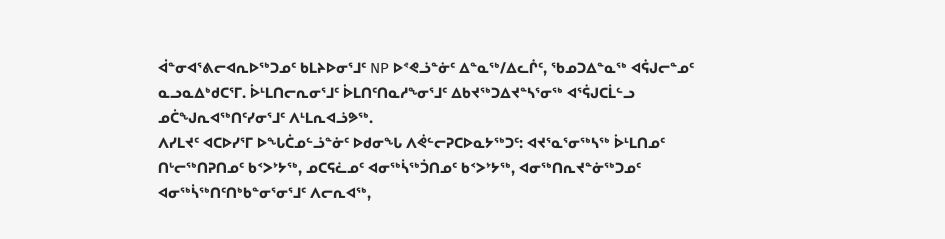ᐋᓐᓂᐊᕐᕕᓕᐊᕆᐅᖅᑐᓄᑦ ᑲᒪᔨᐅᓂᕐᒧᑦ NP ᐅᕝᕙᓘᓐᓃᑦ ᐃᓐᓇᖅ/ᐃᓚᒌᑦ, ᖃᓄᑐᐃᓐᓇᖅ ᐊᕌᒍᓕᓐᓄᑦ ᓇᓗᓇᐃᒃᑯᑕᕐᒥ. ᐆᒻᒪᑎᓕᕆᓂᕐᒧᑦ ᐆᒪᑎᑦᑎᓇᓱᖕᓂᕐᒧᑦ ᐃᑲᔪᖅᑐᐃᔪᓐᓴᕐᓂᖅ ᐊᕐᕌᒍᑕᒫᓪᓗ ᓄᑖᖑᕆᐊᖅᑎᑦᓯᓂᕐᒧᑦ ᐱᒻᒪᕆᐊᓘᕗᖅ.
ᐱᓯᒪᔪᑦ ᐊᑕᐅᓯᕐᒥ ᐅᖓᑖᓄᓪᓘᓐᓃᑦ ᐅᑯᓂᖓ ᐱᕚᓪᓕᕈᑕᐅᓇᔭᖅᑐᑦ: ᐊᔪᕐᓇᕐᓂᖅᓴᖅ ᐆᒻᒪᑎᓄᑦ ᑎᒡᓕᖅᑎᕈᑎᓄᑦ ᑲᑉᐳᔾᔭᖅ, ᓄᑕᕋᓛᓄᑦ ᐊᓂᖅᓵᖅᑑᑎᓄᑦ ᑲᑉᐳᔾᔭᖅ, ᐊᓂᖅᑎᕆᔪᓐᓃᖅᑐᓄᑦ ᐊᓂᖅᓵᖅᑎᑦᑎᒃᑲᓐᓂᕐᓂᕐᒧᑦ ᐱᓕᕆᐊᖅ,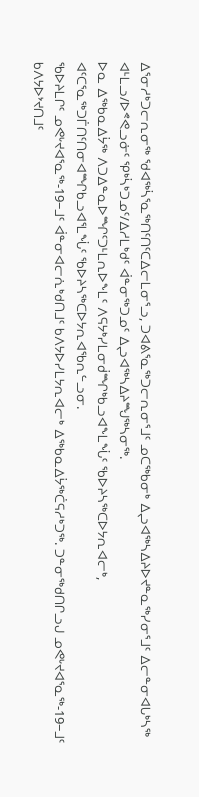ᐃᕐᓂᓱᒃᑐᓕᕆᓂᖅ ᖁᐊᖅᓵᕐᓇᖅᑎᑦᑎᑦᑕᐃᓕᒪᓂᕐᓗ, ᑐᐊᕕᕐᓇᖅᑐᓕᕆᓂᕐᒧᑦ ᓄᑕᖅᑲᓂᒃ ᐃᖢᐊᖅᓴᐃᔨᐅᔪᓐᓇᖅᓯᓂᕐᒧᑦ ᐃᓕᓐᓂᐊᒐᒃᓴᖅ ᐊᒻᒪᓗ/ᐅᕝᕙᓗᓃᑦ ᕿᒃᓵᒃᑐᓄᑦ/ᐃᓱᒪᒃᑯᑦ ᐋᓐᓂᖅᑐᓄᑦ ᐃᖢᐊᖅᓴᐃᔨᙳᖅᓴᓂᖅ.
ᐅᓇ ᐃᖅᑲᓇᐃᔮᖅ ᐱᑐᐃᓐᓇᐅᙱᑦᑐᒻᒪᕆᐅᖕᒪᑦ ᐱᕋᔭᒃᓯᒪᓂᑰᙱᒃᑲᓗᐊᖕᒪᖔᑦ ᖃᐅᔨᓴᖅᑕᐅᔭᕆᐊᓕᒃ, ᐊᑦᑕᕐᓇᖅᑐᒦᑎᑦᑎᓂᐊᙱᑲᓗᐊᕐᒪᖔᑦ ᖃᐅᔨᓴᖅᑕᐅᔭᕆᐊᖃᕆᓪᓗᓂ.
ᖃᐅᔨᒪᒋᑦ ᓄᕙᒡᔪᐊᕐᓇᖅ-19−ᒧᑦ ᐋᓐᓂᐊᓕᕇᒃᑯᑎᒧᑦ ᑲᐱᔭᐅᓯᒪᔭᕆᐊᓕᒃ ᐃᖅᑲᓇᐃᔮᖅᑖᕋᓱᒃᑐᖅ. ᑐᓐᓂᖅᑯᑎᒋᓗᒍ ᓄᕙᒡᔪᐊᕐᓇᖅ-19−ᒧᑦ ᑲᐱᔭᐅᔾᔪᑎᒧᑦ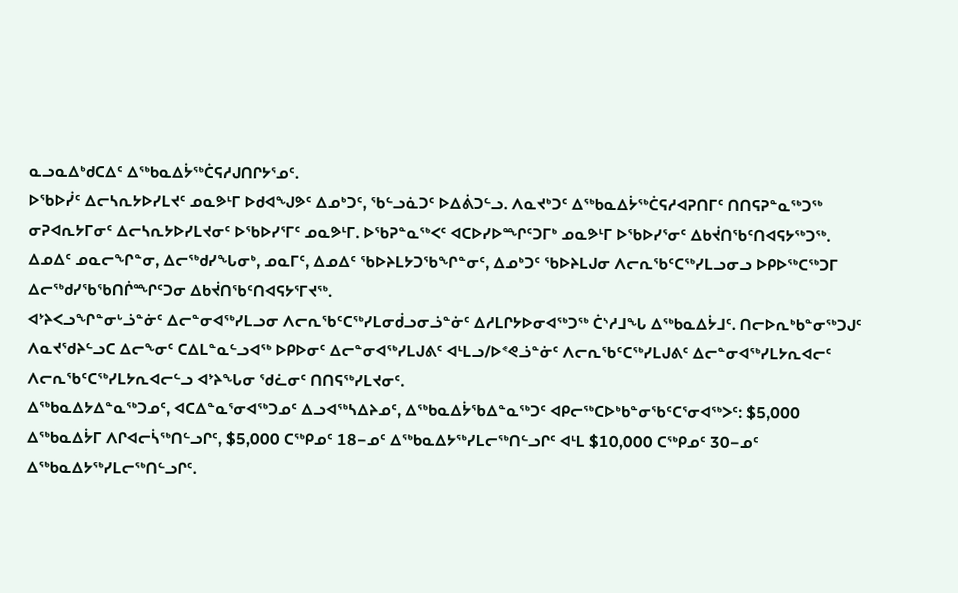ᓇᓗᓇᐃᒃᑯᑕᐃᑦ ᐃᖅᑲᓇᐃᔮᖅᑖᕋᓱᒍᑎᒋᔭᕐᓄᑦ.
ᐅᖃᐅᓰᑦ ᐃᓕᓴᕆᔭᐅᓯᒪᔪᑦ ᓄᓇᕗᒻᒥ ᐅᑯᐊᖑᕗᑦ ᐃᓄᒃᑐᑦ, ᖃᓪᓗᓈᑐᑦ ᐅᐃᕖᑐᓪᓗ. ᐱᓇᔪᒃᑐᑦ ᐃᖅᑲᓇᐃᔮᖅᑖᕋᓱᐊᕈᑎᒥᑦ ᑎᑎᕋᕈᓐᓇᖅᑐᖅ ᓂᕈᐊᕆᔭᒥᓂᑦ ᐃᓕᓴᕆᔭᐅᓯᒪᔪᓂᑦ ᐅᖃᐅᓯᕐᒥᑦ ᓄᓇᕗᒻᒥ. ᐅᖃᕈᓐᓇᖅᐸᑦ ᐊᑕᐅᓯᐅᙱᑦᑐᒥᒃ ᓄᓇᕗᒻᒥ ᐅᖃᐅᓯᕐᓂᑦ ᐃᑲᔫᑎᖃᑦᑎᐊᕋᔭᖅᑐᖅ. ᐃᓄᐃᑦ ᓄᓇᓕᖏᓐᓂ, ᐃᓕᖅᑯᓯᖓᓂᒃ, ᓄᓇᒥᑦ, ᐃᓄᐃᑦ ᖃᐅᔨᒪᔭᑐᖃᖏᓐᓂᑦ, ᐃᓄᒃᑐᑦ ᖃᐅᔨᒪᒍᓂ ᐱᓕᕆᖃᑦᑕᖅᓯᒪᓗᓂᓗ ᐅᑭᐅᖅᑕᖅᑐᒥ ᐃᓕᖅᑯᓯᖃᖃᑎᒌᙱᑦᑐᓂ ᐃᑲᔫᑎᖃᑦᑎᐊᕋᔭᕐᒥᔪᖅ.
ᐊᔾᔨᐸᓗᖏᓐᓂᒡᓘᓐᓃᑦ ᐃᓕᓐᓂᐊᖅᓯᒪᓗᓂ ᐱᓕᕆᖃᑦᑕᖅᓯᒪᓂᑰᓗᓂᓘᓐᓃᑦ ᐃᓱᒪᒋᔭᐅᓂᐊᖅᑐᖅ ᑖᔅᓱᒧᖓ ᐃᖅᑲᓇᐃᔮᒧᑦ. ᑎᓕᐅᕆᒃᑲᓐᓂᖅᑐᒍᑦ ᐱᓇᔪᖁᔨᓪᓗᑕ ᐃᓕᖕᓂᑦ ᑕᐃᒪᓐᓇᓪᓗᐊᖅ ᐅᑭᐅᓂᑦ ᐃᓕᓐᓂᐊᖅᓯᒪᒍᕕᑦ ᐊᒻᒪᓗ/ᐅᕝᕙᓘᓐᓃᑦ ᐱᓕᕆᖃᑦᑕᖅᓯᒪᒍᕕᑦ ᐃᓕᓐᓂᐊᖅᓯᒪᔭᕆᐊᓕᑦ ᐱᓕᕆᖃᑦᑕᖅᓯᒪᔭᕆᐊᓕᓪᓗ ᐊᔾᔨᖓᓂ ᖁᓛᓂᑦ ᑎᑎᕋᖅᓯᒪᔪᓂᑦ.
ᐃᖅᑲᓇᐃᔭᐃᓐᓇᖅᑐᓄᑦ, ᐊᑕᐃᓐᓇᕐᓂᐊᖅᑐᓄᑦ ᐃᓗᐊᖅᓴᐃᔨᓄᑦ, ᐃᖅᑲᓇᐃᔮᖃᐃᓐᓇᖅᑐᑦ ᐊᑭᓕᖅᑕᐅᒃᑲᓐᓂᖃᑦᑕᕐᓂᐊᖅᐳᑦ: $5,000 ᐃᖅᑲᓇᐃᔮᒥ ᐱᒋᐊᓕᓵᖅᑎᓪᓗᒋᑦ, $5,000 ᑕᖅᑭᓄᑦ 18−ᓄᑦ ᐃᖅᑲᓇᐃᔭᖅᓯᒪᓕᖅᑎᓪᓗᒋᑦ ᐊᒻᒪ $10,000 ᑕᖅᑭᓄᑦ 30−ᓄᑦ ᐃᖅᑲᓇᐃᔭᖅᓯᒪᓕᖅᑎᓪᓗᒋᑦ.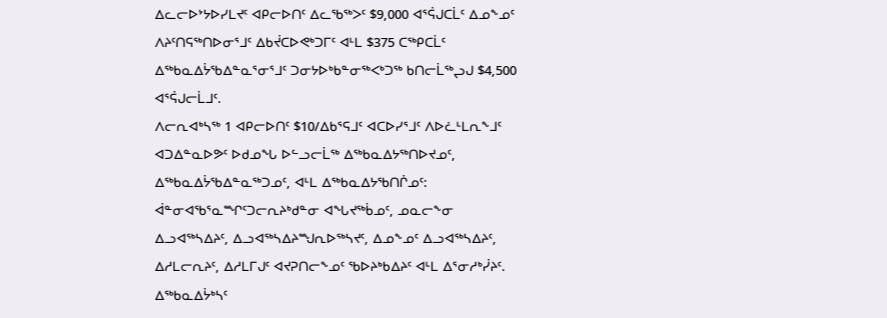ᐃᓚᓕᐅᔾᔭᐅᓯᒪᔪᑦ ᐊᑭᓕᐅᑎᑦ ᐃᓚᖃᖅᐳᑦ $9,000 ᐊᕐᕌᒍᑕᒫᑦ ᐃᓄᖕᓄᑦ ᐱᔨᑦᑎᕋᖅᑎᐅᓂᕐᒧᑦ ᐃᑲᔫᑕᐅᕙᒃᑐᒥᑦ ᐊᒻᒪ $375 ᑕᖅᑭᑕᒫᑦ ᐃᖅᑲᓇᐃᔮᖃᐃᓐᓇᕐᓂᕐᒧᑦ ᑐᓂᔭᐅᒃᑲᓐᓂᖅᐸᒃᑐᖅ ᑲᑎᓕᒫᖅᖢᒍ $4,500 ᐊᕐᕌᒍᓕᒫᒧᑦ.
ᐱᓕᕆᐊᒃᓴᖅ 1 ᐊᑭᓕᐅᑎᑦ $10/ᐃᑲᕐᕋᒧᑦ ᐊᑕᐅᓯᕐᒧᑦ ᐱᐅᓛᒻᒪᕆᖕᒧᑦ ᐊᑐᐃᓐᓇᐅᕗᑦ ᐅᑯᓄᖓ ᐅᓪᓗᓕᒫᖅ ᐃᖅᑲᓇᐃᔭᖅᑎᐅᔪᓄᑦ, ᐃᖅᑲᓇᐃᔮᖃᐃᓐᓇᖅᑐᓄᑦ, ᐊᒻᒪ ᐃᖅᑲᓇᐃᔭᖃᑎᒌᓄᑦ: ᐋᓐᓂᐊᖃᕐᓇᙱᑦᑐᓕᕆᔨᒃᑯᓐᓂ ᐊᖓᔪᖅᑳᓄᑦ, ᓄᓇᓕᖕᓂ ᐃᓗᐊᖅᓴᐃᔨᑦ, ᐃᓗᐊᖅᓴᐃᔨᙳᕆᐅᖅᓴᔪᑦ, ᐃᓄᖕᓄᑦ ᐃᓗᐊᖅᓴᐃᔨᑦ, ᐃᓱᒪᓕᕆᔨᑦ, ᐃᓱᒪᒥᒍᑦ ᐊᔪᕈᑎᓕᖕᓄᑦ ᖃᐅᔨᒃᑲᐃᔨᑦ ᐊᒻᒪ ᐃᕐᓂᓱᒃᓰᔨᑦ. ᐃᖅᑲᓇᐃᔮᒃᓴᑦ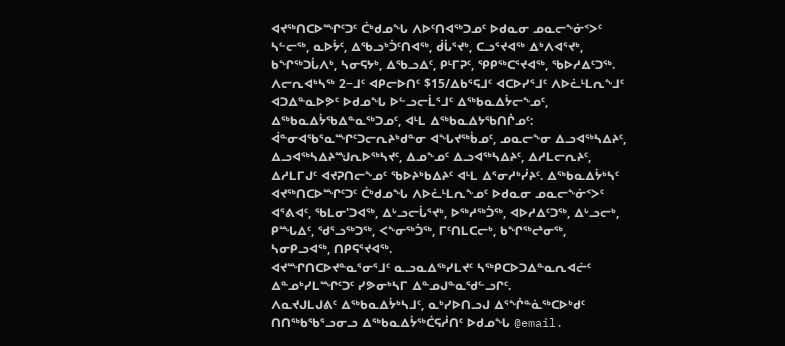ᐊᔪᖅᑎᑕᐅᙱᑦᑐᑦ ᑖᒃᑯᓄᖓ ᐱᐅᑦᑎᐊᖅᑐᓄᑦ ᐅᑯᓇᓂ ᓄᓇᓕᖕᓃᑉᐳᑦ ᓴᓪᓕᖅ, ᓇᐅᔮᑦ, ᐃᖃᓗᒃᑑᑦᑎᐊᖅ, ᑰᒑᕐᔪᒃ, ᑕᓗᕐᔪᐊᖅ ᐃᒃᐱᐊᕐᔪᒃ, ᑲᖏᖅᑐᒑᐱᒃ, ᓴᓂᕋᔭᒃ, ᐃᖃᓗᐃᑦ, ᑭᒻᒥᕈᑦ, ᕿᑭᖅᑕᕐᔪᐊᖅ, ᖃᐅᓱᐃᑦᑐᖅ.
ᐱᓕᕆᐊᒃᓴᖅ 2−ᒧᑦ ᐊᑭᓕᐅᑎᑦ $15/ᐃᑲᕐᕋᒧᑦ ᐊᑕᐅᓯᕐᒧᑦ ᐱᐅᓛᒻᒪᕆᖕᒧᑦ ᐊᑐᐃᓐᓇᐅᕗᑦ ᐅᑯᓄᖓ ᐅᓪᓗᓕᒫᕐᒧᑦ ᐃᖅᑲᓇᐃᔮᓕᖕᓄᑦ, ᐃᖅᑲᓇᐃᔮᖃᐃᓐᓇᖅᑐᓄᑦ, ᐊᒻᒪ ᐃᖅᑲᓇᐃᔭᖃᑎᒌᓄᑦ: ᐋᓐᓂᐊᖃᕐᓇᙱᑦᑐᓕᕆᔨᒃᑯᓐᓂ ᐊᖓᔪᖅᑳᓄᑦ, ᓄᓇᓕᖕᓂ ᐃᓗᐊᖅᓴᐃᔨᑦ, ᐃᓗᐊᖅᓴᐃᔨᙳᕆᐅᖅᓴᔪᑦ, ᐃᓄᖕᓄᑦ ᐃᓗᐊᖅᓴᐃᔨᑦ, ᐃᓱᒪᓕᕆᔨᑦ, ᐃᓱᒪᒥᒍᑦ ᐊᔪᕈᑎᓕᖕᓄᑦ ᖃᐅᔨᒃᑲᐃᔨᑦ ᐊᒻᒪ ᐃᕐᓂᓱᒃᓰᔨᑦ. ᐃᖅᑲᓇᐃᔮᒃᓴᑦ ᐊᔪᖅᑎᑕᐅᙱᑦᑐᑦ ᑖᒃᑯᓄᖓ ᐱᐅᓛᒻᒪᕆᖕᓄᑦ ᐅᑯᓇᓂ ᓄᓇᓕᖕᓃᑉᐳᑦ ᐊᕐᕕᐊᑦ, ᖃᒪᓂ'ᑐᐊᖅ, ᐃᒡᓗᓕᒑᕐᔪᒃ, ᐅᖅᓱᖅᑑᖅ, ᐊᐅᓱᐃᑦᑐᖅ, ᐃᒡᓗᓕᒃ, ᑭᙵᐃᑦ, ᖁᕐᓗᖅᑐᖅ, ᐸᖕᓂᖅᑑᖅ, ᒥᑦᑎᒪᑕᓕᒃ, ᑲᖏᖅᖠᓂᖅ, ᓴᓂᑭᓗᐊᖅ, ᑎᑭᕋᕐᔪᐊᖅ.
ᐊᔪᙱᑎᑕᐅᔪᓐᓇᕐᓂᕐᒧᑦ ᓇᓗᓇᐃᖅᓯᒪᔪᑦ ᓴᖅᑭᑕᐅᑐᐃᓐᓇᕆᐊᓖᑦ ᐃᓐᓄᒃᓯᒪᙱᑦᑐᑦ ᓯᕗᓂᒃᓴᒥ ᐃᓐᓄᒍᓐᓇᖁᓪᓗᒋᑦ.
ᐱᓇᔪᒍᒪᒍᕕᑦ ᐃᖅᑲᓇᐃᔮᒃᓴᒧᑦ, ᓇᒃᓯᐅᑎᓗᒍ ᐃᕐᖐᓐᓈᖅᑕᐅᒃᑯᑦ ᑎᑎᖅᑲᖃᕐᓗᓂᓗ ᐃᖅᑲᓇᐃᔮᖅᑖᕋᓲᑎᑦ ᐅᑯᓄᖓ @email.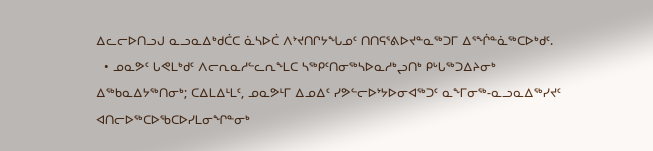ᐃᓚᓕᐅᑎᓗᒍ ᓇᓗᓇᐃᒃᑯᑖᑕ ᓈᓴᐅᑖ ᐱᔾᔪᑎᒋᔭᖓᓄᑦ ᑎᑎᕋᕐᕕᐅᔪᓐᓇᖅᑐᒥ ᐃᕐᖐᓐᓈᖅᑕᐅᒃᑯᑦ.
  • ᓄᓇᕗᑦ ᒐᕙᒪᒃᑯᑦ ᐱᓕᕆᓇᓱᓪᓚᕆᖕᒪᑕ ᓴᖅᑭᑦᑎᓂᖅᓴᐅᓇᓱᒃᖢᑎᒃ ᑭᒡᒐᖅᑐᐃᔨᓂᒃ ᐃᖅᑲᓇᐃᔭᖅᑎᓂᒃ; ᑕᐃᒪᐃᒻᒪᑦ, ᓄᓇᕗᒻᒥ ᐃᓄᐃᑦ ᓯᕗᓪᓕᐅᔾᔭᐅᓂᐊᖅᑐᑦ ᓇᖕᒥᓂᖅ-ᓇᓗᓇᐃᖅᓯᔪᑦ ᐊᑎᓕᐅᖅᑕᐅᖃᑕᐅᓯᒪᓂᖏᓐᓂᒃ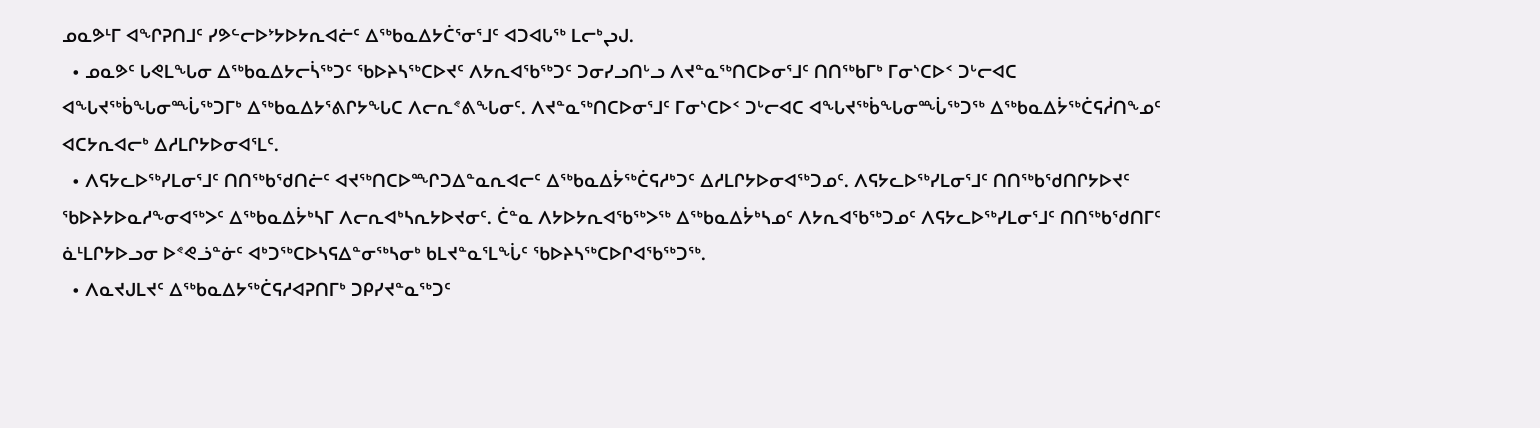ᓄᓇᕗᒻᒥ ᐊᖏᕈᑎᒧᑦ ᓯᕗᓪᓕᐅᔾᔭᐅᔭᕆᐊᓖᑦ ᐃᖅᑲᓇᐃᔭᑖᕐᓂᕐᒧᑦ ᐊᑐᐊᒐᖅ ᒪᓕᒃᖢᒍ.
  • ᓄᓇᕗᑦ ᒐᕙᒪᖓᓂ ᐃᖅᑲᓇᐃᔭᓕᓵᖅᑐᑦ ᖃᐅᔨᓴᖅᑕᐅᔪᑦ ᐱᔭᕆᐊᖃᖅᑐᑦ ᑐᓂᓯᓗᑎᒡᓗ ᐱᔪᓐᓇᖅᑎᑕᐅᓂᕐᒧᑦ ᑎᑎᖅᑲᒥᒃ ᒥᓂᔅᑕᐅᑉ ᑐᒡᓕᐊᑕ ᐊᖓᔪᖅᑳᖓᓂᙶᖅᑐᒥᒃ ᐃᖅᑲᓇᐃᔭᕐᕕᒋᔭᖓᑕ ᐱᓕᕆᕝᕕᖓᓂᑦ. ᐱᔪᓐᓇᖅᑎᑕᐅᓂᕐᒧᑦ ᒥᓂᔅᑕᐅᑉ ᑐᒡᓕᐊᑕ ᐊᖓᔪᖅᑳᖓᓂᙶᖅᑐᖅ ᐃᖅᑲᓇᐃᔮᖅᑖᕋᓲᑎᖕᓄᑦ ᐊᑕᔭᕆᐊᓕᒃ ᐃᓱᒪᒋᔭᐅᓂᐊᕐᒪᑦ.
  • ᐱᕋᔭᓚᐅᖅᓯᒪᓂᕐᒧᑦ ᑎᑎᖅᑲᖁᑎᓖᑦ ᐊᔪᖅᑎᑕᐅᙱᑐᐃᓐᓇᕆᐊᓕᑦ ᐃᖅᑲᓇᐃᔮᖅᑖᕋᓱᒃᑐᑦ ᐃᓱᒪᒋᔭᐅᓂᐊᖅᑐᓄᑦ. ᐱᕋᔭᓚᐅᖅᓯᒪᓂᕐᒧᑦ ᑎᑎᖅᑲᖁᑎᒋᔭᐅᔪᑦ ᖃᐅᔨᔭᐅᓇᓱᖕᓂᐊᖅᐳᑦ ᐃᖅᑲᓇᐃᔮᒃᓴᒥ ᐱᓕᕆᐊᒃᓴᕆᔭᐅᔪᓂᑦ. ᑖᓐᓇ ᐱᔭᐅᔭᕆᐊᖃᖅᐳᖅ ᐃᖅᑲᓇᐃᔮᒃᓴᓄᑦ ᐱᔭᕆᐊᖃᖅᑐᓄᑦ ᐱᕋᔭᓚᐅᖅᓯᒪᓂᕐᒧᑦ ᑎᑎᖅᑲᖁᑎᒥᑦ ᓈᒻᒪᒋᔭᐅᓗᓂ ᐅᕝᕙᓘᓐᓃᑦ ᐊᒃᑐᖅᑕᐅᓴᕋᐃᓐᓂᖅᓴᓂᒃ ᑲᒪᔪᓐᓇᕐᒪᖔᑦ ᖃᐅᔨᓴᖅᑕᐅᒋᐊᖃᖅᑐᖅ.
  • ᐱᓇᔪᒍᒪᔪᑦ ᐃᖅᑲᓇᐃᔭᖅᑖᕋᓱᐊᕈᑎᒥᒃ ᑐᑭᓯᔪᓐᓇᖅᑐᑦ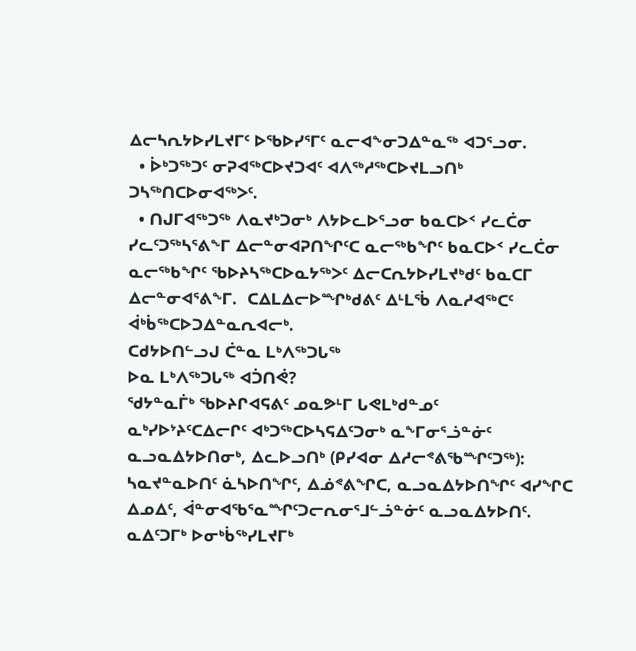ᐃᓕᓴᕆᔭᐅᓯᒪᔪᒥᑦ ᐅᖃᐅᓯᕐᒥᑦ ᓇᓕᐊᖕᓂᑐᐃᓐᓇᖅ ᐊᑐᕐᓗᓂ.
  • ᐆᒃᑐᖅᑐᑦ ᓂᕈᐊᖅᑕᐅᔪᑐᐊᑦ ᐊᐱᖅᓱᖅᑕᐅᔪᒪᓗᑎᒃ ᑐᓴᖅᑎᑕᐅᓂᐊᖅᐳᑦ.
  • ᑎᒍᒥᐊᖅᑐᖅ ᐱᓇᔪᒃᑐᓂᒃ ᐱᔭᐅᓚᐅᕐᓗᓂ ᑲᓇᑕᐅᑉ ᓯᓚᑖᓂ ᓯᓚᑦᑐᖅᓴᕐᕕᖕᒥ ᐃᓕᓐᓂᐊᕈᑎᖏᑦᑕ ᓇᓕᖅᑲᖏᑦ ᑲᓇᑕᐅᑉ ᓯᓚᑖᓂ ᓇᓕᖅᑲᖏᑦ ᖃᐅᔨᓴᖅᑕᐅᓇᔭᖅᐳᑦ ᐃᓕᑕᕆᔭᐅᓯᒪᔪᒃᑯᑦ ᑲᓇᑕᒥ ᐃᓕᓐᓂᐊᕐᕕᖕᒥ.  ᑕᐃᒪᐃᓕᐅᙱᒃᑯᕕᑦ ᐃᒻᒪᖄ ᐱᓇᓱᐊᖅᑕᑦ ᐋᒃᑳᖅᑕᐅᑐᐃᓐᓇᕆᐊᓕᒃ.
ᑕᑯᔭᐅᑎᓪᓗᒍ ᑖᓐᓇ ᒪᒃᐱᖅᑐᒐᖅ
ᐅᓇ ᒪᒃᐱᖅᑐᒐᖅ ᐊᑑᑎᕚ?
ᖁᔭᓐᓇᒦᒃ ᖃᐅᔨᒋᐊᕋᕕᑦ ᓄᓇᕗᒻᒥ ᒐᕙᒪᒃᑯᓐᓄᑦ
ᓇᒃᓯᐅᔾᔨᑦᑕᐃᓕᒋᑦ ᐊᒃᑐᖅᑕᐅᓴᕋᐃᑦᑐᓂᒃ ᓇᖕᒥᓂᕐᓘᓐᓃᑦ ᓇᓗᓇᐃᔭᐅᑎᓂᒃ, ᐃᓚᐅᓗᑎᒃ (ᑭᓯᐊᓂ ᐃᓱᓕᕝᕕᖃᙱᑦᑐᖅ): ᓴᓇᔪᓐᓇᐅᑎᑦ ᓈᓴᐅᑎᖏᑦ, ᐃᓅᕝᕕᖏᑕ, ᓇᓗᓇᐃᔭᐅᑎᖏᑦ ᐊᓯᖏᑕ ᐃᓄᐃᑦ, ᐋᓐᓂᐊᖃᕐᓇᙱᑦᑐᓕᕆᓂᕐᒧᓪᓘᓐᓃᑦ ᓇᓗᓇᐃᔭᐅᑎᑦ. ᓇᐃᑦᑐᒥᒃ ᐅᓂᒃᑳᖅᓯᒪᔪᒥᒃ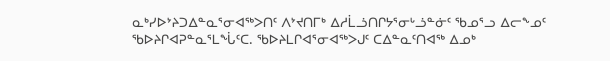ᓇᒃᓯᐅᔾᔨᑐᐃᓐᓇᕐᓂᐊᖅᐳᑎᑦ ᐱᔾᔪᑎᒥᒃ ᐃᓱᒫᓘᑎᒋᔭᕐᓂᒡᓘᓐᓃᑦ ᖃᓄᕐᓗ ᐃᓕᖕᓄᑦ ᖃᐅᔨᒋᐊᕈᓐᓇᕐᒪᖔᑦᑕ. ᖃᐅᔨᒪᒋᐊᕐᓂᐊᖅᐳᒍᑦ ᑕᐃᓐᓇᑦᑎᐊᖅ ᐃᓄᒃ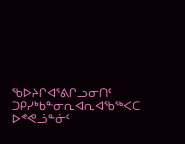ᖃᐅᔨᒋᐊᕐᕕᒋᓗᓂᑎᑦ ᑐᑭᓯᒃᑲᓐᓂᕆᐊᕆᐊᖃᖅᐸᑕ ᐅᕝᕙᓘᓐᓃᑦ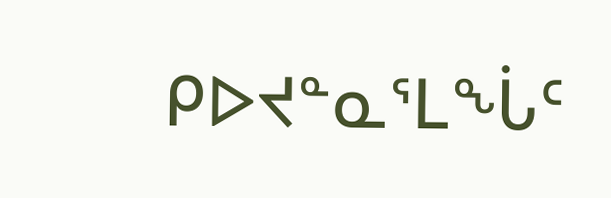ᑭᐅᔪᓐᓇᕐᒪᖔᑦ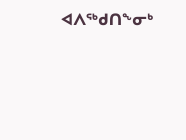ᐊᐱᖅᑯᑎᖕᓂᒃ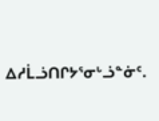ᐃᓱᒫᓘᑎᒋᔭᕐᓂᒡᓘᓐᓃᑦ.